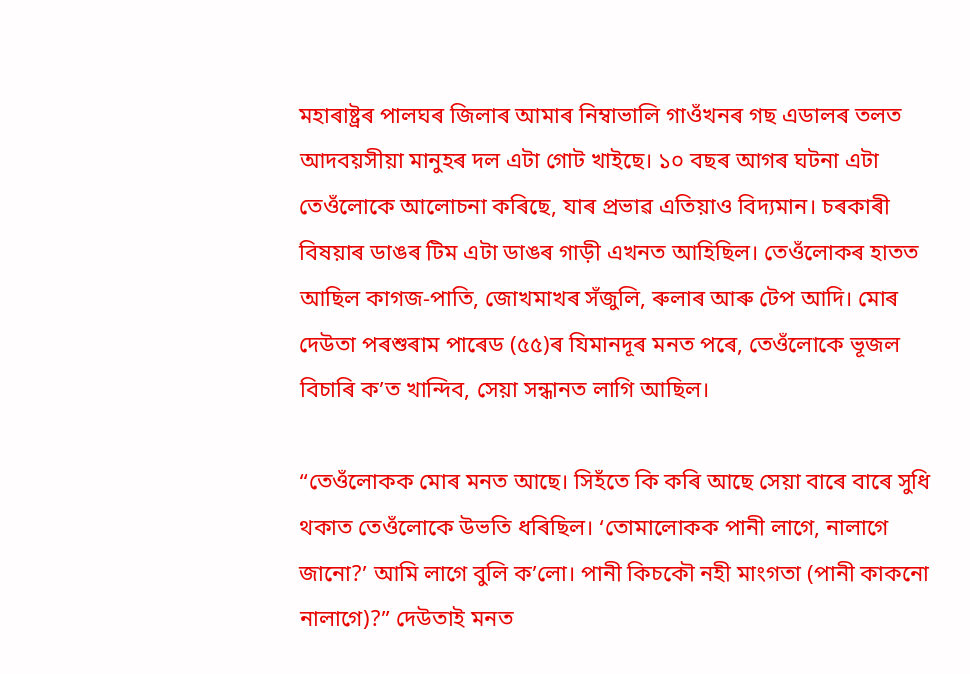মহাৰাষ্ট্ৰৰ পালঘৰ জিলাৰ আমাৰ নিম্বাভালি গাওঁখনৰ গছ এডালৰ তলত আদবয়সীয়া মানুহৰ দল এটা গোট খাইছে। ১০ বছৰ আগৰ ঘটনা এটা তেওঁলোকে আলোচনা কৰিছে, যাৰ প্ৰভাৱ এতিয়াও বিদ্যমান। চৰকাৰী বিষয়াৰ ডাঙৰ টিম এটা ডাঙৰ গাড়ী এখনত আহিছিল। তেওঁলোকৰ হাতত আছিল কাগজ-পাতি, জোখমাখৰ সঁজুলি, ৰুলাৰ আৰু টেপ আদি। মোৰ দেউতা পৰশুৰাম পাৰেড (৫৫)ৰ যিমানদূৰ মনত পৰে, তেওঁলোকে ভূজল বিচাৰি ক’ত খান্দিব, সেয়া সন্ধানত লাগি আছিল।

“তেওঁলোকক মোৰ মনত আছে। সিহঁতে কি কৰি আছে সেয়া বাৰে বাৰে সুধি থকাত তেওঁলোকে উভতি ধৰিছিল। ‘তোমালোকক পানী লাগে, নালাগে জানো?’ আমি লাগে বুলি ক’লো। পানী কিচকৌ নহী মাংগতা (পানী কাকনো নালাগে)?” দেউতাই মনত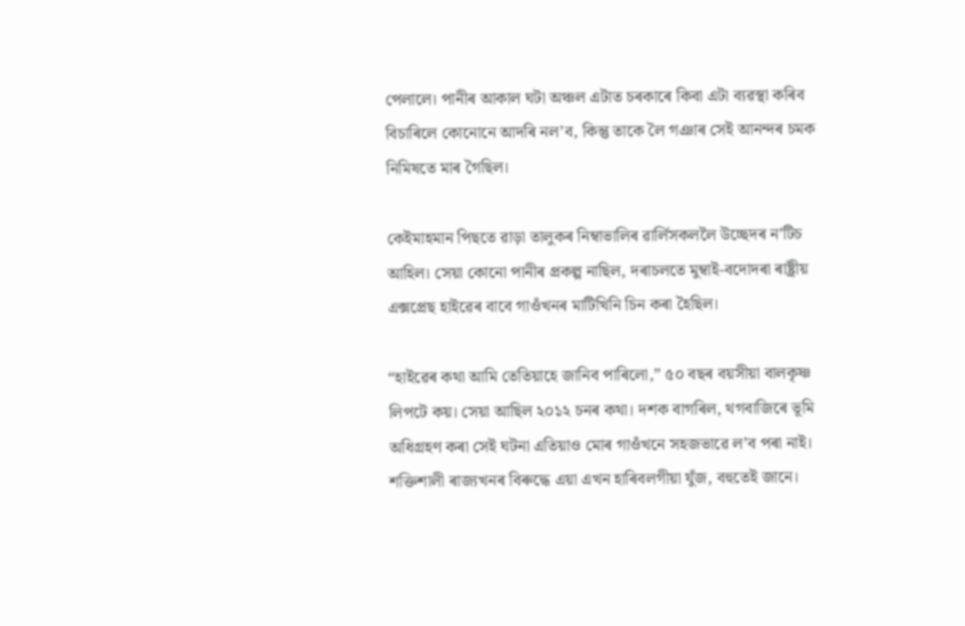পেলালে। পানীৰ আকাল ঘটা অঞ্চল এটাত চৰকাৰে কিবা এটা ব্যৱস্থা কৰিব বিচাৰিলে কোনোনে আদৰি নল’ব, কিন্তু তাকে লৈ গঞাৰ সেই আনন্দৰ চমক নিমিষতে মাৰ গৈছিল।

কেইমাহমান পিছতে ৱাড়া তালুকৰ নিম্বাভালিৰ ৱাৰ্লিসকললৈ উচ্ছেদৰ ন’টিচ আহিল। সেয়া কোনো পানীৰ প্ৰকল্প নাছিল, দৰাচলতে মুম্বাই-বদোদৰা ৰাষ্ট্ৰীয় এক্সপ্ৰেছ হাইৱেৰ বাবে গাওঁখনৰ মাটিখিনি চিন কৰা হৈছিল।

“হাইৱেৰ কথা আমি তেতিয়াহে জানিব পাৰিলো,” ৫০ বছৰ বয়সীয়া বালকৃষ্ণ লিপটে কয়। সেয়া আছিল ২০১২ চনৰ কথা। দশক বাগৰিল, থগবাজিৰে ভূমি অধিগ্ৰহণ কৰা সেই ঘটনা এতিয়াও মোৰ গাওঁখনে সহজভাৱে ল’ব পৰা নাই। শক্তিশালী ৰাজ্যখনৰ বিৰুদ্ধে এয়া এখন হাৰিবলগীয়া যুঁজ, বহুতেই জানে।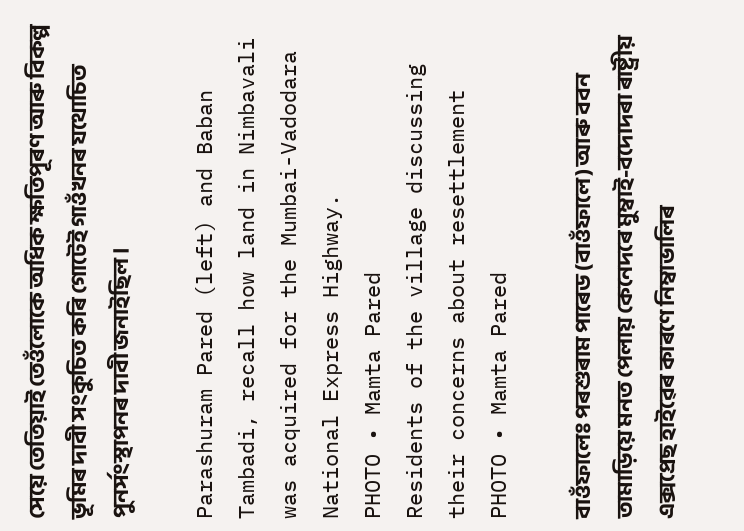সেয়ে তেতিয়াই তেওঁলোকে অধিক ক্ষতিপূৰণ আৰু বিকল্প ভূমিৰ দাবী সংকুচিত কৰি গোটেই গাওঁখনৰ যথোচিত পুনৰ্সংস্থাপনৰ দাবী জনাইছিল।

Parashuram Pared (left) and Baban Tambadi, recall how land in Nimbavali was acquired for the Mumbai-Vadodara National Express Highway.
PHOTO • Mamta Pared
Residents of the village discussing their concerns about resettlement
PHOTO • Mamta Pared

বাওঁফালেঃ পৰশুৰাম পাৰেড (বাওঁফালে) আৰু ববন তামাড়িয়ে মনত পেলায় কেনেদৰে মুম্বাই-বদোদৰা ৰাষ্ট্ৰীয় এক্সপ্ৰেছ হাইৱেৰ কাৰণে নিম্বাভালিৰ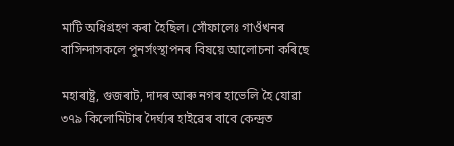মাটি অধিগ্ৰহণ কৰা হৈছিল। সোঁফালেঃ গাওঁখনৰ বাসিন্দাসকলে পুনৰ্সংস্থাপনৰ বিষয়ে আলোচনা কৰিছে

মহাৰাষ্ট্ৰ, গুজৰাট, দাদৰ আৰু নগৰ হাভেলি হৈ যোৱা ৩৭৯ কিলোমিটাৰ দৈৰ্ঘ্যৰ হাইৱেৰ বাবে কেন্দ্ৰত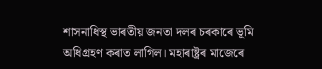শাসনাধিস্থ ভাৰতীয় জনতা দলৰ চৰকাৰে ভূমি অধিগ্ৰহণ কৰাত লাগিল। মহাৰাষ্ট্ৰৰ মাজেৰে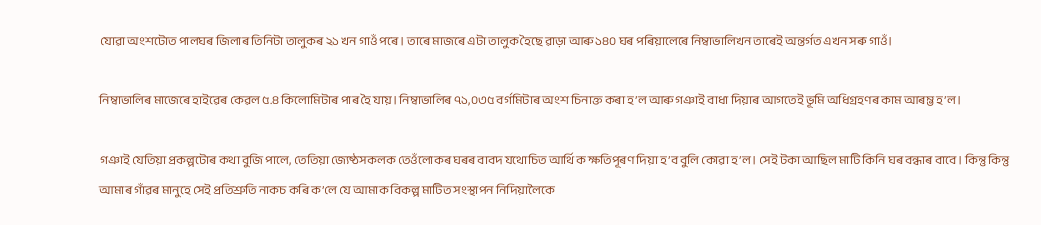যোৱা অংশটোত পালঘৰ জিলাৰ তিনিটা তালুকৰ ২১ খন গাওঁ পৰে। তাৰে মাজৰে এটা তালুক হৈছে ৱাড়া আৰু ১৪০ ঘৰ পৰিয়ালেৰে নিম্বাভালিখন তাৰেই অন্তৰ্গত এখন সৰু গাওঁ।

নিম্বাভালিৰ মাজেৰে হাইৱেৰ কেৱল ৫.৪ কিলোমিটাৰ পাৰ হৈ যায়। নিম্বাভালিৰ ৭১,০৩৫ বৰ্গমিটাৰ অংশ চিনাক্ত কৰা হ’ল আৰু গঞাই বাধা দিয়াৰ আগতেই ভূমি অধিগ্ৰহণৰ কাম আৰম্ভ হ’ল।

গঞাই যেতিয়া প্ৰকল্পটোৰ কথা বুজি পালে, তেতিয়া জ্যেষ্ঠসকলক তেওঁলোকৰ ঘৰৰ বাবদ যথোচিত আৰ্থিক ক্ষতিপূৰণ দিয়া হ’ব বুলি কোৱা হ’ল। সেই টকা আছিল মাটি কিনি ঘৰ বন্ধাৰ বাবে। কিন্তু কিন্তু আমাৰ গাঁৱৰ মানুহে সেই প্ৰতিশ্ৰুতি নাকচ কৰি ক’লে যে আমাক বিকল্প মাটিত সংস্থাপন নিদিয়ালৈকে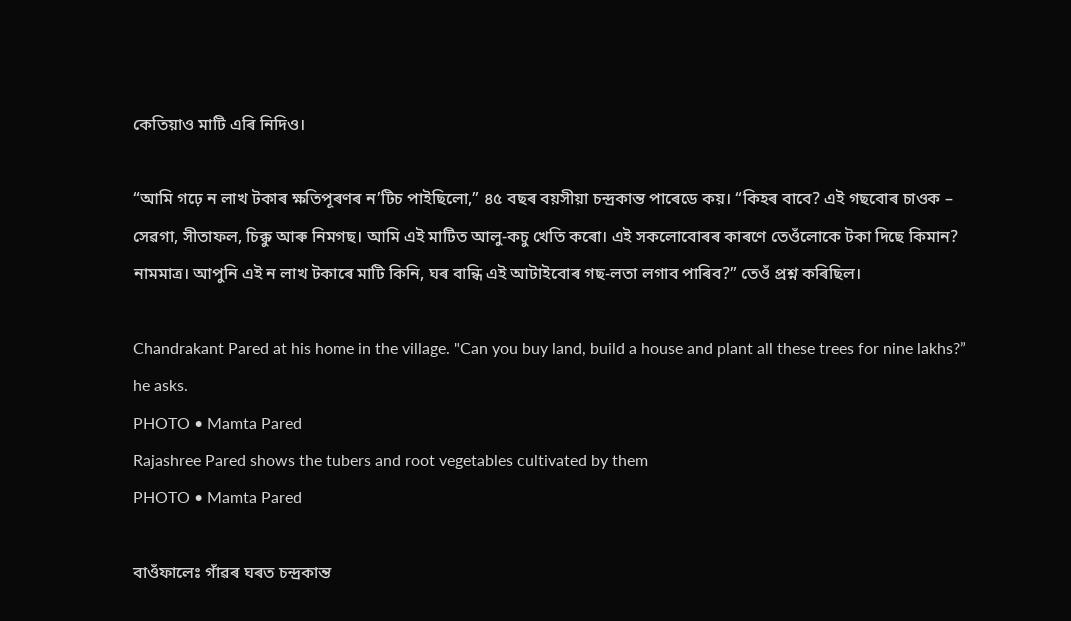কেতিয়াও মাটি এৰি নিদিও।

“আমি গঢ়ে ন লাখ টকাৰ ক্ষতিপূৰণৰ ন’টিচ পাইছিলো,” ৪৫ বছৰ বয়সীয়া চন্দ্ৰকান্ত পাৰেডে কয়। “কিহৰ বাবে? এই গছবোৰ চাওক – সেৱগা, সীতাফল, চিক্কু আৰু নিমগছ। আমি এই মাটিত আলু-কচু খেতি কৰো। এই সকলোবোৰৰ কাৰণে তেওঁলোকে টকা দিছে কিমান? নামমাত্ৰ। আপুনি এই ন লাখ টকাৰে মাটি কিনি, ঘৰ বান্ধি এই আটাইবোৰ গছ-লতা লগাব পাৰিব?” তেওঁ প্ৰশ্ন কৰিছিল।

Chandrakant Pared at his home in the village. "Can you buy land, build a house and plant all these trees for nine lakhs?” he asks.
PHOTO • Mamta Pared
Rajashree Pared shows the tubers and root vegetables cultivated by them
PHOTO • Mamta Pared

বাওঁফালেঃ গাঁৱৰ ঘৰত চন্দ্ৰকান্ত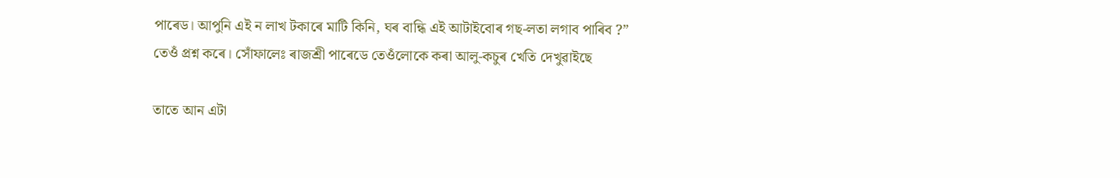পাৰেড। আপুনি এই ন লাখ টকাৰে মাটি কিনি, ঘৰ বান্ধি এই আটাইবোৰ গছ-লতা লগাব পাৰিব ?” তেওঁ প্ৰশ্ন কৰে। সোঁফালেঃ ৰাজশ্ৰী পাৰেডে তেওঁলোকে কৰা আলু-কচুৰ খেতি দেখুৱাইছে

তাতে আন এটা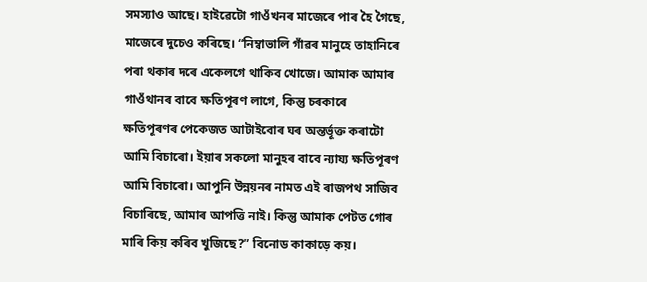সমস্যাও আছে। হাইৱেটো গাওঁখনৰ মাজেৰে পাৰ হৈ গৈছে, মাজেৰে দুচেও কৰিছে। “নিম্বাভালি গাঁৱৰ মানুহে তাহানিৰে পৰা থকাৰ দৰে একেলগে থাকিব খোজে। আমাক আমাৰ গাওঁথানৰ বাবে ক্ষতিপূৰণ লাগে, কিন্তু চৰকাৰে ক্ষতিপূৰণৰ পেকেজত আটাইবোৰ ঘৰ অন্তৰ্ভূক্ত কৰাটো আমি বিচাৰো। ইয়াৰ সকলো মানুহৰ বাবে ন্যায্য ক্ষতিপূৰণ আমি বিচাৰো। আপুনি উন্নয়নৰ নামত এই ৰাজপথ সাজিব বিচাৰিছে, আমাৰ আপত্তি নাই। কিন্তু আমাক পেটত গোৰ মাৰি কিয় কৰিব খুজিছে?” বিনোড কাকাড়ে কয়।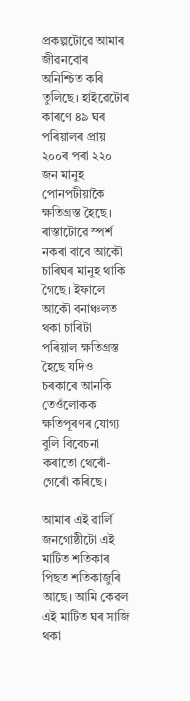প্ৰকল্পটোৱে আমাৰ জীৱনবোৰ অনিশ্চিত কৰি তুলিছে। হাইৱেটোৰ কাৰণে ৪৯ ঘৰ পৰিয়ালৰ প্ৰায় ২০০ৰ পৰা ২২০ জন মানুহ পোনপটীয়াকৈ ক্ষতিগ্ৰস্ত হৈছে। ৰাস্তাটোৱে স্পৰ্শ নকৰা বাবে আকৌ চাৰিঘৰ মানুহ থাকি গৈছে। ইফালে আকৌ বনাঞ্চলত থকা চাৰিটা পৰিয়াল ক্ষতিগ্ৰস্ত হৈছে যদিও চৰকাৰে আনকি তেওঁলোকক ক্ষতিপূৰণৰ যোগ্য বুলি বিবেচনা কৰাতো থেৰোঁ-গেৰোঁ কৰিছে।

আমাৰ এই ৱাৰ্লি জনগোষ্ঠীটো এই মাটিত শতিকাৰ পিছত শতিকাজুৰি আছে। আমি কেৱল এই মাটিত ঘৰ সাজি থকা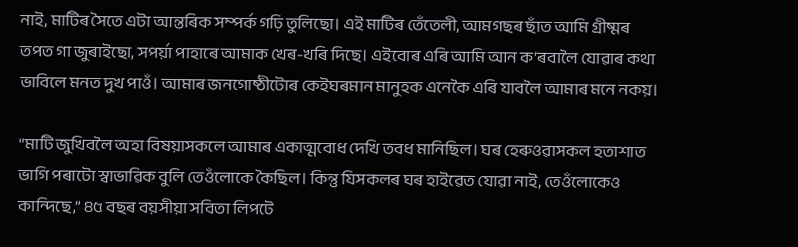নাই, মাটিৰ সৈতে এটা আন্তৰিক সম্পৰ্ক গঢ়ি তুলিছো। এই মাটিৰ তেঁতেলী, আমগছৰ ছাঁত আমি গ্ৰীষ্মৰ তপত গা জুৰাইছো, সপৰ্য়া পাহাৰে আমাক খেৰ-খৰি দিছে। এইবোৰ এৰি আমি আন ক’ৰবালৈ যোৱাৰ কথা ভাবিলে মনত দুখ পাওঁ। আমাৰ জনগোষ্ঠীটোৰ কেইঘৰমান মানুহক এনেকৈ এৰি যাবলৈ আমাৰ মনে নকয়।

“মাটি জুখিবলৈ অহা বিষয়াসকলে আমাৰ একাত্মবোধ দেখি তবধ মানিছিল। ঘৰ হেৰুওৱাসকল হতাশাত ভাগি পৰাটো স্বাভাৱিক বুলি তেওঁলোকে কৈছিল। কিন্তু যিসকলৰ ঘৰ হাইৱেত যোৱা নাই, তেওঁলোকেও কান্দিছে,” ৪৫ বছৰ বয়সীয়া সবিতা লিপটে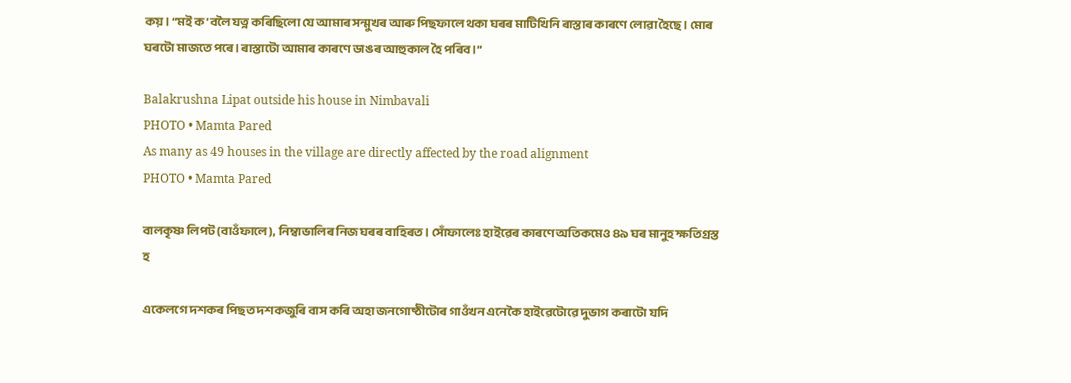কয়। “মই ক’বলৈ যত্ন কৰিছিলো যে আমাৰ সন্মুখৰ আৰু পিছফালে থকা ঘৰৰ মাটিখিনি ৰাস্তাৰ কাৰণে লোৱা হৈছে। মোৰ ঘৰটো মাজতে পৰে। ৰাস্তাটো আমাৰ কাৰণে ডাঙৰ আহুকাল হৈ পৰিব।”

Balakrushna Lipat outside his house in Nimbavali
PHOTO • Mamta Pared
As many as 49 houses in the village are directly affected by the road alignment
PHOTO • Mamta Pared

বালকৃষ্ণ লিপট (বাওঁফালে), নিম্বাভালিৰ নিজ ঘৰৰ বাহিৰত। সোঁফালেঃ হাইৱেৰ কাৰণে অতিকমেও ৪৯ ঘৰ মানুহ ক্ষতিগ্ৰস্ত হ

একেলগে দশকৰ পিছত দশকজুৰি বাস কৰি অহা জনগোষ্ঠীটোৰ গাওঁখন এনেকৈ হাইৱেটোৱে দুভাগ কৰাটো যদি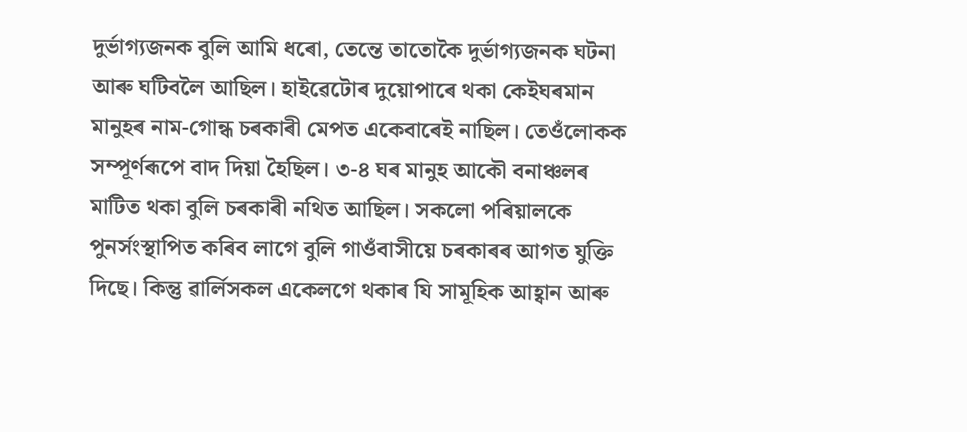দুৰ্ভাগ্যজনক বুলি আমি ধৰো, তেন্তে তাতোকৈ দুৰ্ভাগ্যজনক ঘটনা আৰু ঘটিবলৈ আছিল। হাইৱেটোৰ দুয়োপাৰে থকা কেইঘৰমান মানুহৰ নাম-গোন্ধ চৰকাৰী মেপত একেবাৰেই নাছিল। তেওঁলোকক সম্পূৰ্ণৰূপে বাদ দিয়া হৈছিল। ৩-৪ ঘৰ মানুহ আকৌ বনাঞ্চলৰ মাটিত থকা বুলি চৰকাৰী নথিত আছিল। সকলো পৰিয়ালকে পুনৰ্সংস্থাপিত কৰিব লাগে বুলি গাওঁবাসীয়ে চৰকাৰৰ আগত যুক্তি দিছে। কিন্তু ৱাৰ্লিসকল একেলগে থকাৰ যি সামূহিক আহ্বান আৰু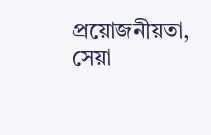প্ৰয়োজনীয়তা, সেয়া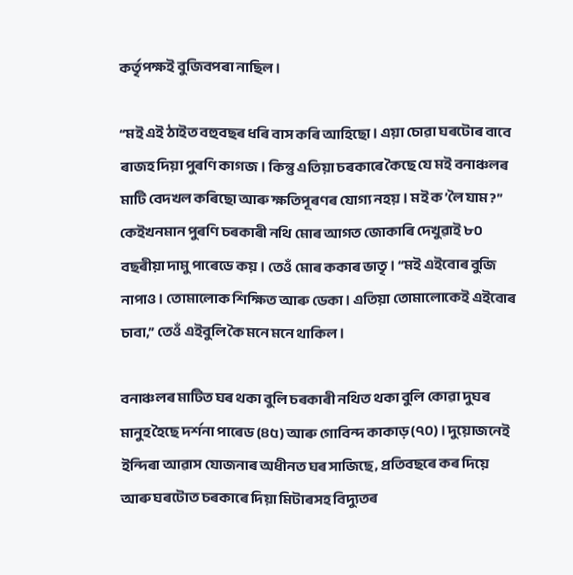কৰ্তৃপক্ষই বুজিবপৰা নাছিল।

“মই এই ঠাইত বহুবছৰ ধৰি বাস কৰি আহিছো। এয়া চোৱা ঘৰটোৰ বাবে ৰাজহ দিয়া পুৰণি কাগজ। কিন্তু এতিয়া চৰকাৰে কৈছে যে মই বনাঞ্চলৰ মাটি বেদখল কৰিছো আৰু ক্ষতিপূৰণৰ যোগ্য নহয়। মই ক’লৈ যাম?” কেইখনমান পুৰণি চৰকাৰী নথি মোৰ আগত জোকাৰি দেখুৱাই ৮০ বছৰীয়া দামু পাৰেডে কয়। তেওঁ মোৰ ককাৰ ভাতৃ। “মই এইবোৰ বুজি নাপাও। তোমালোক শিক্ষিত আৰু ডেকা। এতিয়া তোমালোকেই এইবোৰ চাবা,” তেওঁ এইবুলি কৈ মনে মনে থাকিল।

বনাঞ্চলৰ মাটিত ঘৰ থকা বুলি চৰকাৰী নথিত থকা বুলি কোৱা দুঘৰ মানুহ হৈছে দৰ্শনা পাৰেড (৪৫) আৰু গোবিন্দ কাকাড় (৭০)। দুয়োজনেই ইন্দিৰা আৱাস যোজনাৰ অধীনত ঘৰ সাজিছে, প্ৰতিবছৰে কৰ দিয়ে আৰু ঘৰটোত চৰকাৰে দিয়া মিটাৰসহ বিদ্যুতৰ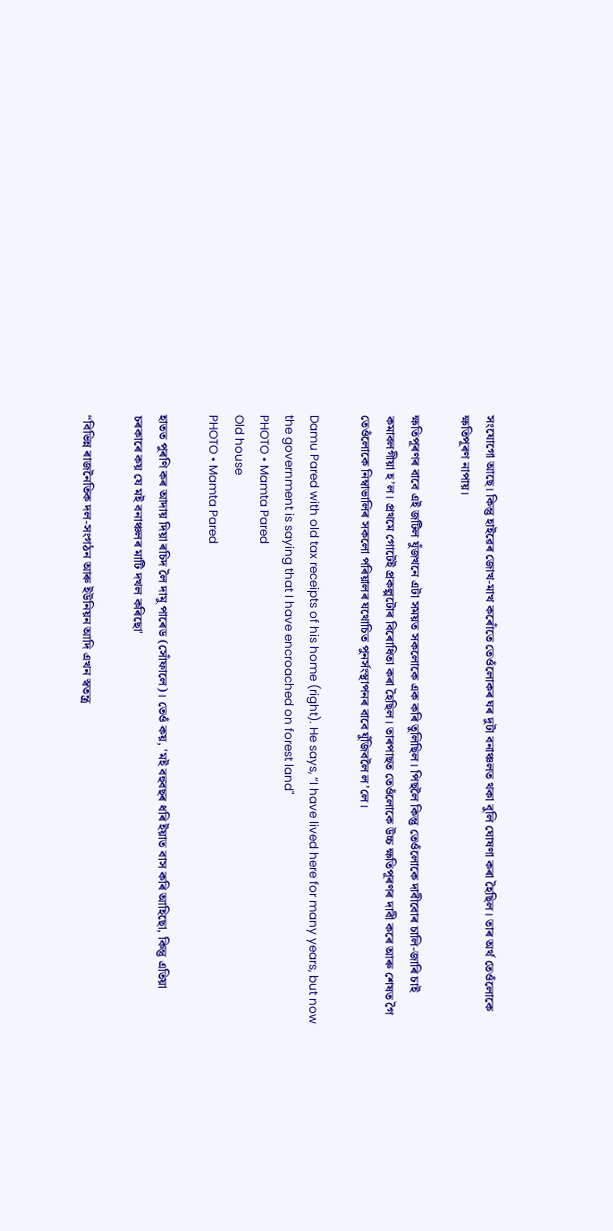সংযোগো আছে। কিন্তু হাইৱেৰ জোখ-মাখ কৰোঁতে তেওঁলোকৰ ঘৰ দুটা বনাঞ্চলত থকা বুলি ঘোষণা কৰা হৈছিল। তাৰ অৰ্থ তেওঁলোকে ক্ষতিপূৰণ নাপায়।

ক্ষতিপূৰণৰ বাবে এই জটিল যুঁজখনে এটা সময়ত সকলোকে এক কৰি তুলিছিল। পিছলৈ কিন্তু তেওঁলোকে দাবীবোৰ চালি-জাৰি চাই কমাবলগীয়া হ’ল। প্ৰথমে গোটেই প্ৰকল্পটোৰ বিৰোধিতা কৰা হৈছিল। তাৰপাছত তেওঁলোকে উচ্চ ক্ষতিপূৰণৰ দাবী কৰে আৰু শেষত গৈ তেওঁলোকে নিম্বাভালিৰ সকলো পৰিয়ালৰ যথোচিত পুনৰ্সংস্থাপনৰ বাবে যুঁজিবলৈ ল’লে।

Damu Pared with old tax receipts of his home (right). He says, “I have lived here for many years, but now the government is saying that I have encroached on forest land"
PHOTO • Mamta Pared
Old house
PHOTO • Mamta Pared

হাতত পুৰণি কৰ আদায় দিয়া ৰচিদ লৈ দামু পাৰেড (সোঁফালে)। তেওঁ কয়, 'মই বহুবছৰ ধৰি ইয়াত বাস কৰি আহিছো, কিন্তু এতিয়া চৰকাৰে কয় যে মই বনাঞ্চলৰ মাটি দখল কৰিছো'

“বিভিন্ন ৰাজনৈতিক দল-সংগঠন আৰু ইউনিয়ন আদি এখন স্বতন্ত্ৰ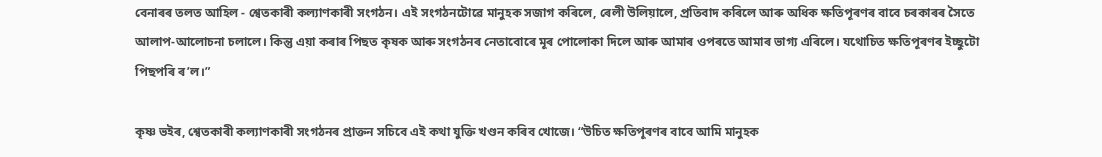বেনাৰৰ তলত আহিল - শ্বেতকাৰী কল্যাণকাৰী সংগঠন। এই সংগঠনটোৱে মানুহক সজাগ কৰিলে, ৰেলী উলিয়ালে, প্ৰতিবাদ কৰিলে আৰু অধিক ক্ষতিপূৰণৰ বাবে চৰকাৰৰ সৈতে আলাপ-আলোচনা চলালে। কিন্তু এয়া কৰাৰ পিছত কৃষক আৰু সংগঠনৰ নেতাবোৰে মূৰ পোলোকা দিলে আৰু আমাৰ ওপৰতে আমাৰ ভাগ্য এৰিলে। যথোচিত ক্ষতিপূৰণৰ ইচ্ছুটো পিছপৰি ৰ’ল।”

কৃষ্ণ ভইৰ, শ্বেতকাৰী কল্যাণকাৰী সংগঠনৰ প্ৰাক্তন সচিবে এই কথা যুক্তি খণ্ডন কৰিব খোজে। “উচিত ক্ষতিপূৰণৰ বাবে আমি মানুহক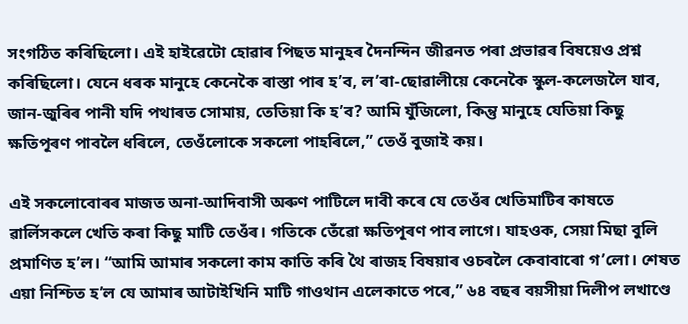সংগঠিত কৰিছিলো। এই হাইৱেটো হোৱাৰ পিছত মানুহৰ দৈনন্দিন জীৱনত পৰা প্ৰভাৱৰ বিষয়েও প্ৰশ্ন কৰিছিলো। যেনে ধৰক মানুহে কেনেকৈ ৰাস্তা পাৰ হ’ব, ল’ৰা-ছোৱালীয়ে কেনেকৈ স্কুল-কলেজলৈ যাব, জান-জুৰিৰ পানী যদি পথাৰত সোমায়, তেতিয়া কি হ’ব? আমি যুঁজিলো, কিন্তু মানুহে যেতিয়া কিছু ক্ষতিপূৰণ পাবলৈ ধৰিলে, তেওঁলোকে সকলো পাহৰিলে,” তেওঁ বুজাই কয়।

এই সকলোবোৰৰ মাজত অনা-আদিবাসী অৰুণ পাটিলে দাবী কৰে যে তেওঁৰ খেতিমাটিৰ কাষতে ৱাৰ্লিসকলে খেতি কৰা কিছু মাটি তেওঁৰ। গতিকে তেঁৱো ক্ষতিপূৰণ পাব লাগে। যাহওক, সেয়া মিছা বুলি প্ৰমাণিত হ’ল। “আমি আমাৰ সকলো কাম কাতি কৰি থৈ ৰাজহ বিষয়াৰ ওচৰলৈ কেবাবাৰো গ’লো। শেষত এয়া নিশ্চিত হ’ল যে আমাৰ আটাইখিনি মাটি গাওথান এলেকাতে পৰে,” ৬৪ বছৰ বয়সীয়া দিলীপ লখাণ্ডে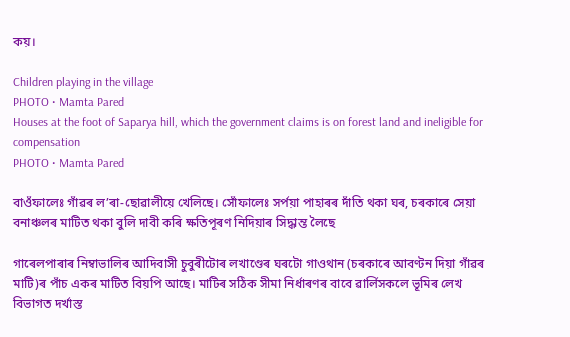কয়।

Children playing in the village
PHOTO • Mamta Pared
Houses at the foot of Saparya hill, which the government claims is on forest land and ineligible for compensation
PHOTO • Mamta Pared

বাওঁফালেঃ গাঁৱৰ ল’ৰা-ছোৱালীয়ে খেলিছে। সোঁফালেঃ সৰ্পয়া পাহাৰৰ দাঁতি থকা ঘৰ, চৰকাৰে সেয়া বনাঞ্চলৰ মাটিত থকা বুলি দাবী কৰি ক্ষতিপূৰণ নিদিয়াৰ সিদ্ধান্ত লৈছে

গাৰেলপাৰাৰ নিম্বাভালিৰ আদিবাসী চুবুৰীটোৰ লখাণ্ডেৰ ঘৰটো গাওথান (চৰকাৰে আবণ্টন দিয়া গাঁৱৰ মাটি)ৰ পাঁচ একৰ মাটিত বিয়পি আছে। মাটিৰ সঠিক সীমা নিৰ্ধাৰণৰ বাবে ৱাৰ্লিসকলে ভূমিৰ লেখ বিভাগত দৰ্খাস্ত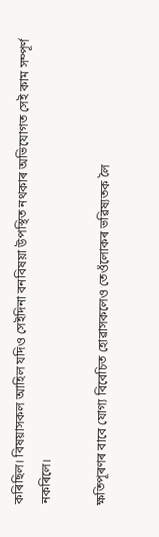কৰিছিল। বিষয়াসকল আহিল যদিও সেইদিনা বনবিষয়া উপস্থিত নথকাৰ অভিযোগত সেই কাম সম্পূৰ্ণ নকৰিলে।

ক্ষতিপূৰণৰ বাবে যোগ্য বিবেচিত হোৱাসকলেও তেওঁলোকৰ ভৱিষ্যতক লৈ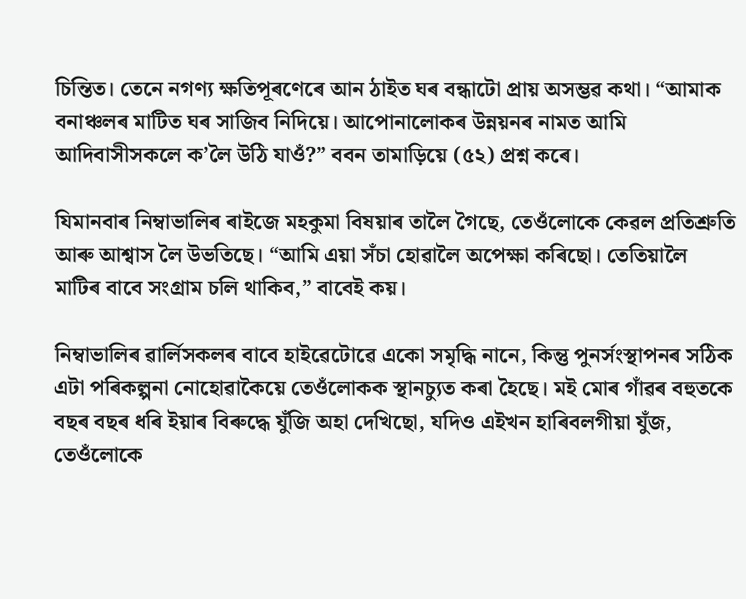চিন্তিত। তেনে নগণ্য ক্ষতিপূৰণেৰে আন ঠাইত ঘৰ বন্ধাটো প্ৰায় অসম্ভৱ কথা। “আমাক বনাঞ্চলৰ মাটিত ঘৰ সাজিব নিদিয়ে। আপোনালোকৰ উন্নয়নৰ নামত আমি আদিবাসীসকলে ক’লৈ উঠি যাওঁ?” ববন তামাড়িয়ে (৫২) প্ৰশ্ন কৰে।

যিমানবাৰ নিম্বাভালিৰ ৰাইজে মহকুমা বিষয়াৰ তালৈ গৈছে, তেওঁলোকে কেৱল প্ৰতিশ্ৰুতি আৰু আশ্বাস লৈ উভতিছে। “আমি এয়া সঁচা হোৱালৈ অপেক্ষা কৰিছো। তেতিয়ালৈ মাটিৰ বাবে সংগ্ৰাম চলি থাকিব,” বাবেই কয়।

নিম্বাভালিৰ ৱাৰ্লিসকলৰ বাবে হাইৱেটোৱে একো সমৃদ্ধি নানে, কিন্তু পুনৰ্সংস্থাপনৰ সঠিক এটা পৰিকল্পনা নোহোৱাকৈয়ে তেওঁলোকক স্থানচ্যুত কৰা হৈছে। মই মোৰ গাঁৱৰ বহুতকে বছৰ বছৰ ধৰি ইয়াৰ বিৰুদ্ধে যুঁজি অহা দেখিছো, যদিও এইখন হাৰিবলগীয়া যুঁজ, তেওঁলোকে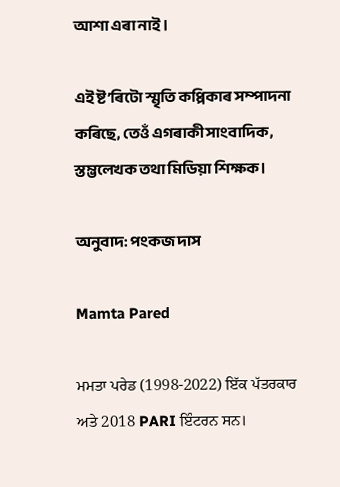আশা এৰা নাই।

এই ষ্ট’ৰিটো স্মৃতি কপ্পিকাৰ সম্পাদনা কৰিছে, তেওঁ এগৰাকী সাংবাদিক, স্তম্ভলেখক তথা মিডিয়া শিক্ষক।

অনুবাদ: পংকজ দাস

Mamta Pared

ਮਮਤਾ ਪਰੇਡ (1998-2022) ਇੱਕ ਪੱਤਰਕਾਰ ਅਤੇ 2018 PARI ਇੰਟਰਨ ਸਨ।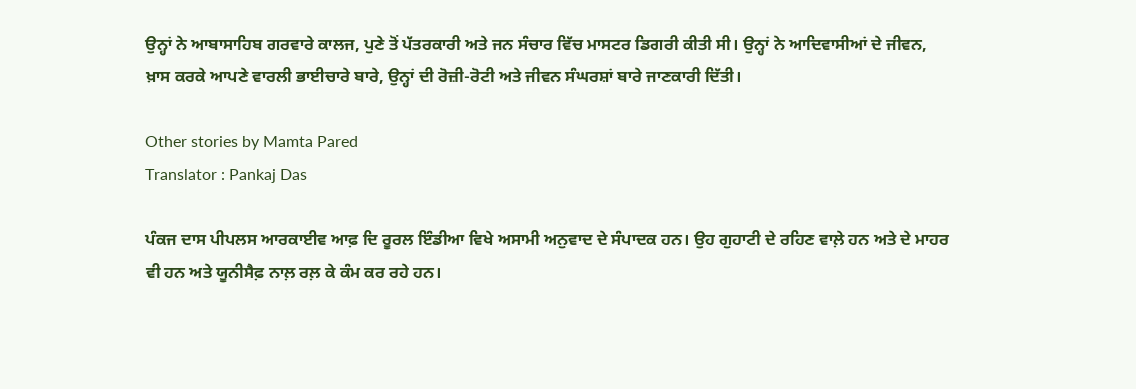ਉਨ੍ਹਾਂ ਨੇ ਆਬਾਸਾਹਿਬ ਗਰਵਾਰੇ ਕਾਲਜ, ਪੁਣੇ ਤੋਂ ਪੱਤਰਕਾਰੀ ਅਤੇ ਜਨ ਸੰਚਾਰ ਵਿੱਚ ਮਾਸਟਰ ਡਿਗਰੀ ਕੀਤੀ ਸੀ। ਉਨ੍ਹਾਂ ਨੇ ਆਦਿਵਾਸੀਆਂ ਦੇ ਜੀਵਨ, ਖ਼ਾਸ ਕਰਕੇ ਆਪਣੇ ਵਾਰਲੀ ਭਾਈਚਾਰੇ ਬਾਰੇ, ਉਨ੍ਹਾਂ ਦੀ ਰੋਜ਼ੀ-ਰੋਟੀ ਅਤੇ ਜੀਵਨ ਸੰਘਰਸ਼ਾਂ ਬਾਰੇ ਜਾਣਕਾਰੀ ਦਿੱਤੀ।

Other stories by Mamta Pared
Translator : Pankaj Das

ਪੰਕਜ ਦਾਸ ਪੀਪਲਸ ਆਰਕਾਈਵ ਆਫ਼ ਦਿ ਰੂਰਲ ਇੰਡੀਆ ਵਿਖੇ ਅਸਾਮੀ ਅਨੁਵਾਦ ਦੇ ਸੰਪਾਦਕ ਹਨ। ਉਹ ਗੁਹਾਟੀ ਦੇ ਰਹਿਣ ਵਾਲ਼ੇ ਹਨ ਅਤੇ ਦੇ ਮਾਹਰ ਵੀ ਹਨ ਅਤੇ ਯੂਨੀਸੈਫ਼ ਨਾਲ਼ ਰਲ਼ ਕੇ ਕੰਮ ਕਰ ਰਹੇ ਹਨ।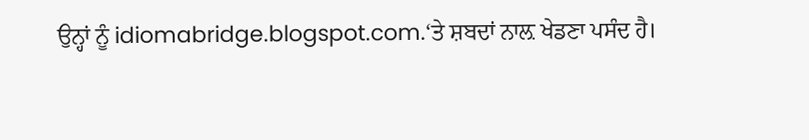ਉਨ੍ਹਾਂ ਨੂੰ idiomabridge.blogspot.com.‘ਤੇ ਸ਼ਬਦਾਂ ਨਾਲ਼ ਖੇਡਣਾ ਪਸੰਦ ਹੈ।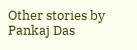Other stories by Pankaj Das